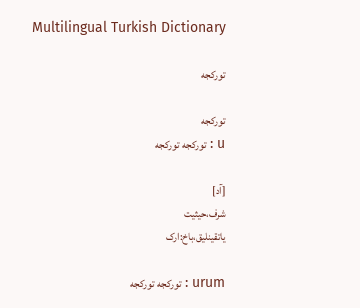Multilingual Turkish Dictionary

تورکجه

تورکجه
u : تورکجه تورکجه

[آد]
شرف،حیثیت
یاتقینلیق،باخ:ارک

urum : تورکجه تورکجه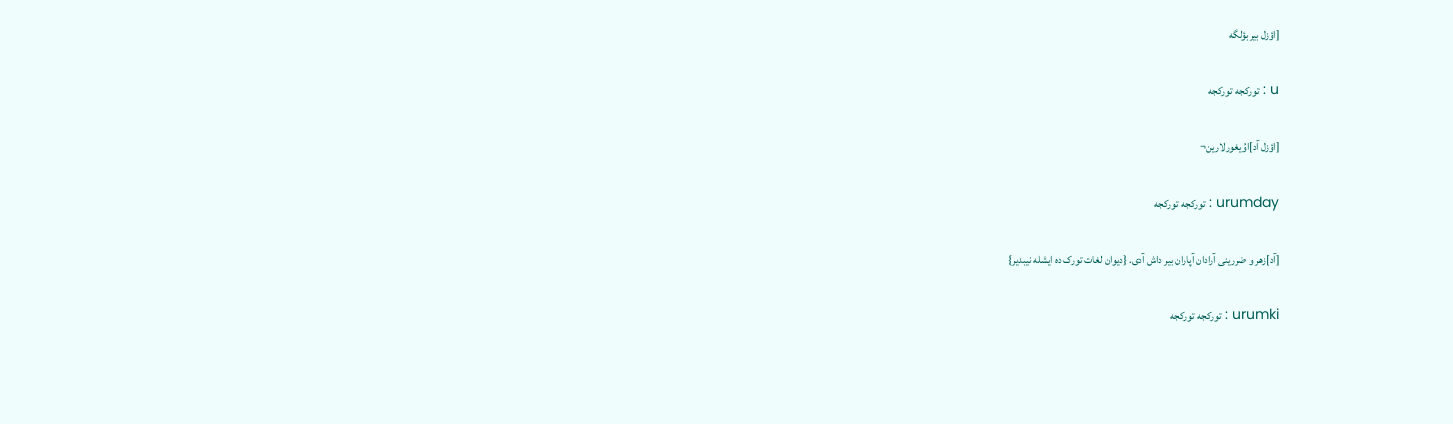[اؤزل بیربؤلگه

u : تورکجه تورکجه

[اؤزل آد]اوُیغورلارین¬

urumday : تورکجه تورکجه

[آد]زهر و ضررینی آرادان آپاران بیر داش آدی. {دیوان لغات تورک ده ایشله نیبدیر}

urumki : تورکجه تورکجه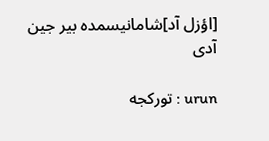[اؤزل آد]شامانیسمده بیر جین آدی

urun : تورکجه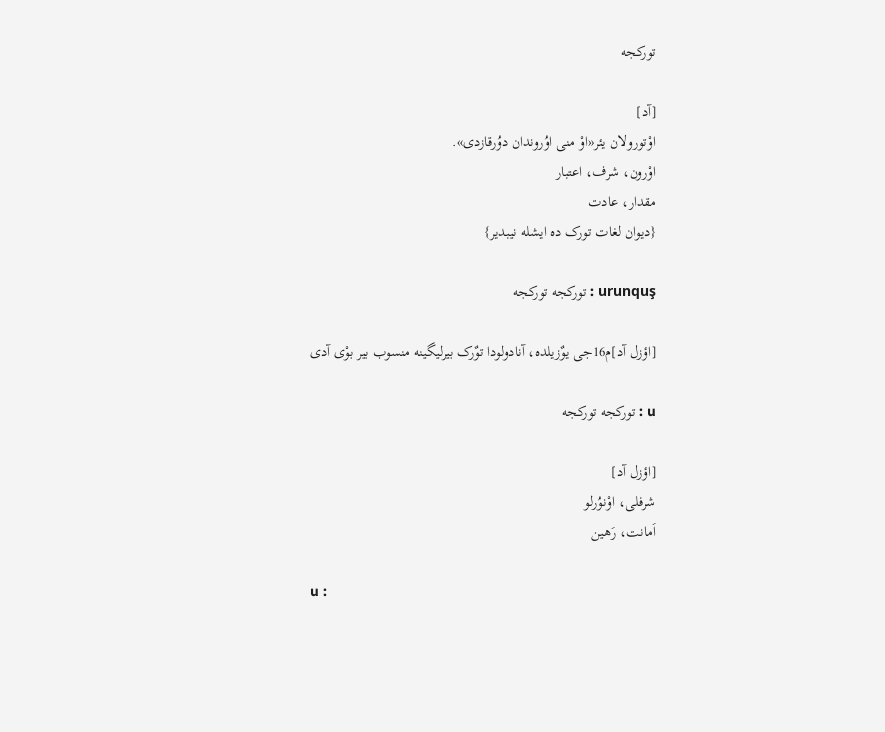تورکجه

[آد]
اوْتورولان یئر«اوْ منی اوُروندان دوُرقازدی».
اوْرون، شرف، اعتبار
مقدار، عادت
{دیوان لغات تورک ده ایشله نیبدیر}

urunquş : تورکجه تورکجه

[اؤزل آد]م16جی یوٌزیلده، آنادولودا توٌرک بیرلیگینه منسوب بیر بوْی آدی

u : تورکجه تورکجه

[اؤزل آد]
شرفلی، اوْنوُرلو
اَمانت، رَهین

u :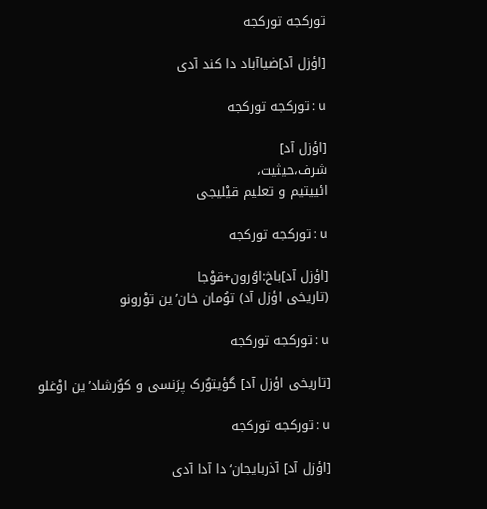تورکجه تورکجه

[اؤزل آد]ضیاآباد دا کند آدی

u : تورکجه تورکجه

[اؤزل آد]
شرف،حیثیت،
ائییتیم و تعلیم قیْلیجی

u : تورکجه تورکجه

[اؤزل آد]باخ:اوُرون+قوْجا
(تاریخی اؤزل آد) توُمان خان’ین توْرونو

u : تورکجه تورکجه

[تاریخی اؤزل آد] گؤیتوٌرک پرَنسی و کوٌرشاد’ین اوْغلو

u : تورکجه تورکجه

[اؤزل آد] آذربایجان‘دا آدا آدی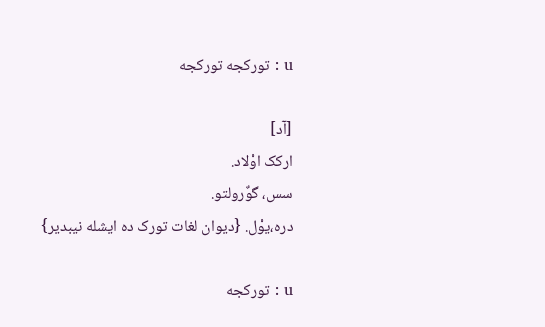u : تورکجه تورکجه

[آد]
ارکک اوْلاد.
سس، گوٌرولتو.
دره،یوْل. {دیوان لغات تورک ده ایشله نیبدیر}

u : تورکجه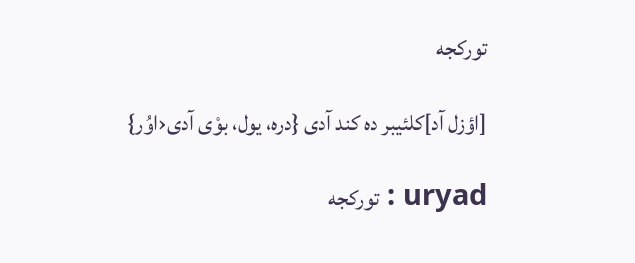تورکجه

[اؤزل آد]کلئیبر ده کند آدی {دره، یول، بوْی آدی‹اوُر}

uryad : تورکجه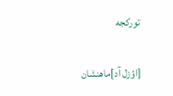تورکجه

[اؤزل آد]ماهنشان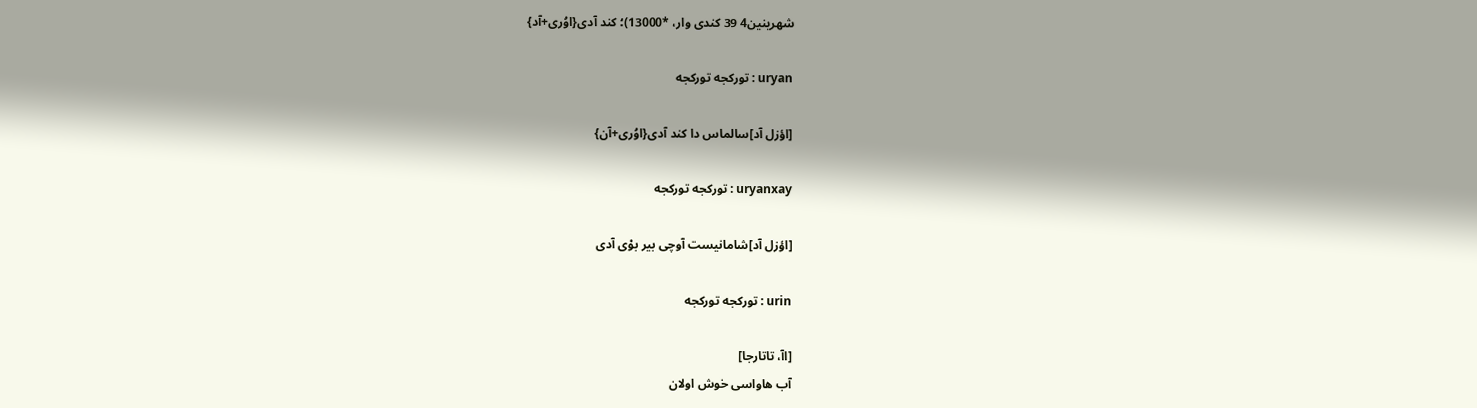شهرینین4 39 کندی وار، *13000)؛‌ کند آدی{اوُری+آد}

uryan : تورکجه تورکجه

[اؤزل آد]سالماس دا کند آدی{اوُری+آن}

uryanxay : تورکجه تورکجه

[اؤزل آد]شامانیست آوچی بیر بوْی آدی

urin : تورکجه تورکجه

[اآ، ‌تاتارجا]
آب هاواسی خوش اولان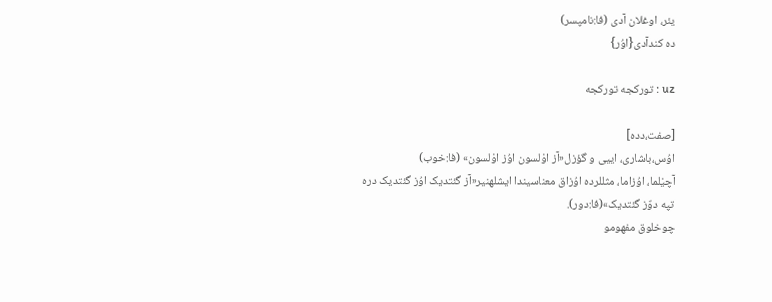یئر، ‌اوغلان آدی (فا:نامپسر)
ده کندآدی{اوُر}

uz : تورکجه تورکجه

[صفت،دده]
اوُس،باشاری، اییی و گؤزل«آز اوْلسون اوُز اوْلسون» (فا:خوب)
آچیْلما، اوُزاما، مثللرده اوُزاق معناسیندا ایشلهنیر«آز گئتدیک اوُز گئتدیک دره تپه دوٌز گئتدیک»(فا:دور).
چوخلوق مفهومو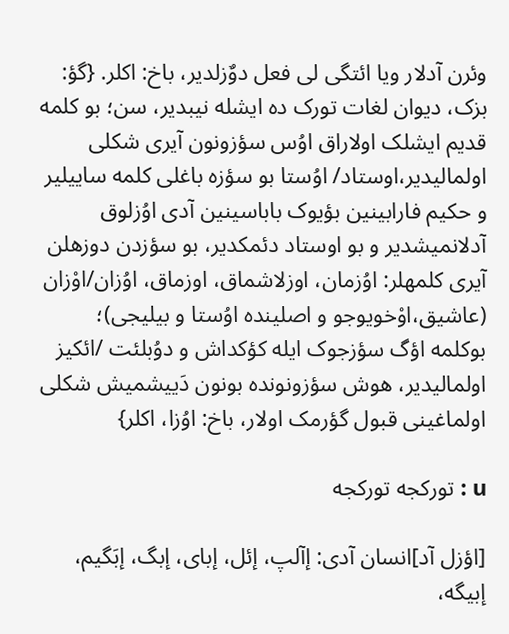وئرن آدلار ویا ائتگی لی فعل دوٌزلدیر، باخ: اکلر. {گؤ: بزک، دیوان لغات تورک ده ایشله نیبدیر، سن؛ بو کلمه قدیم ایشلک اولاراق اوُس سؤزونون آیری شکلی اولمالیدیر،اوستاد/ اوُستا بو سؤزه باغلی کلمه ساییلیر و حکیم فارابینین بؤیوک باباسینین آدی اوُزلوق آدلانمیشدیر و بو اوستاد دئمکدیر، بو سؤزدن دوزهلن آیری کلمهلر: اوُزمان، اوزلاشماق، اوزماق، اوُزان/اوْزان (عاشیق،اوْخویوجو و اصلینده اوُستا و بیلیجی)؛ بوکلمه اؤگ سؤزجوک ایله کؤکداش و دوُبلئت /ائکیز اولمالیدیر، هوش سؤزونونده بونون دَییشمیش شکلی اولماغینی قبول گؤرمک اولار، باخ: اوُزا، اکلر}

u : تورکجه تورکجه

[اؤزل آد]انسان آدی: إآلپ، إئل، إبای، إبگ، إبَگیم، إبیگه،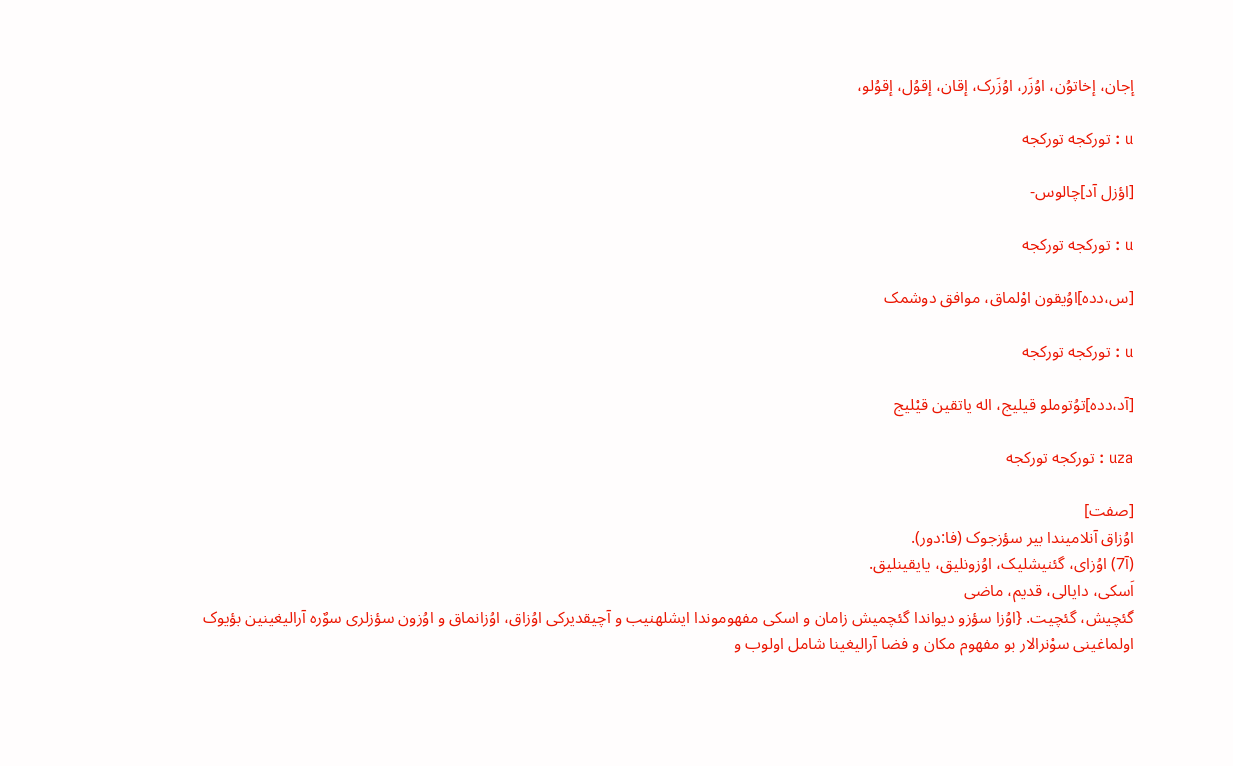إجان، إخاتوُن، اوُزَر، اوُزَرک، إقان، إقوُل، إقوُلو،

u : تورکجه تورکجه

[اؤزل آد]چالوس-

u : تورکجه تورکجه

[س،دده]اوُیقون اوْلماق، موافق دوشمک

u : تورکجه تورکجه

[آد،دده]توُتوملو قیلیج، اله یاتقین قیْلیج

uza : تورکجه تورکجه

[صفت]
اوُزاق آنلامیندا بیر سؤزجوک (فا:دور).
(آ7) اوُزای، گئنیشلیک، اوُزونلیق، یایقینلیق.
اَسکی، دایالی، قدیم، ماضی
گئچیش، گئچیت. {اوُزا سؤزو دیواندا گئچمیش زامان و اسکی مفهوموندا ایشلهنیب و آچیقدیرکی اوُزاق، اوُزانماق و اوُزون سؤزلری سوٌره آرالیغینین بؤیوک اولماغینی سوْنرالار بو مفهوم مکان و فضا آرالیغینا شامل اولوب و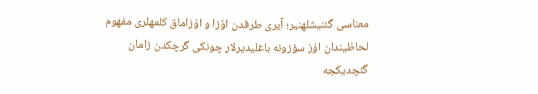معناسی گئنیشلهنیر؛ آیری طرفدن اوُزا و اوُزاماق کلمهلری مفهوم لحاظیندان اوُز سؤزونه باغلیدیرلار چونکی گرچکدن زامان گئچدیکجه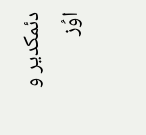دئمکدیر و اوُز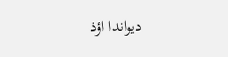دیواندا اؤذ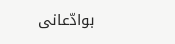بوادّعانی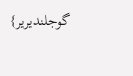گوجلندیریر}